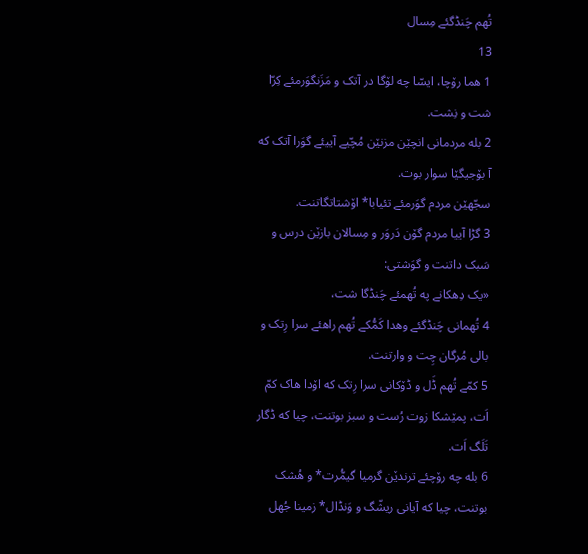تُهم چَنڈگئے مِسال
13
1 هما رۆچا، ایسّا چه لۆگا در آتک و مَزَنگوَرمئے کِرّا شت و نِشت.
2 بله مردمانی انچێن مزنێن مُچّیے آییئے گوَرا آتک که آ بۆجیگێا سوار بوت.
سجّهێن مردم گوَرمئے تئیابا* اۆشتاتگاتنت.
3 گڑا آییا مردم گۆن دَروَر و مِسالان بازێن درس و سَبک داتنت و گوَشتی:
«یک دِهکانے په تُهمئے چَنڈگا شت،
4 تُهمانی چَنڈگئے وهدا کَمُّکے تُهم راهئے سرا رِتک و بالی مُرگان چِت و وارتنت.
5 کمّے تُهم ڈَل و ڈۆکانی سرا رِتک که اۆدا هاک کمّ اَت، پمێشکا زوت رُست و سبز بوتنت، چیا که ڈگار تَلَگ اَت.
6 بله چه رۆچئے ترندێن گرمیا گیمُّرت* و هُشک بوتنت، چیا که آیانی ریشّگ و وَنڈال* زمینا جُهل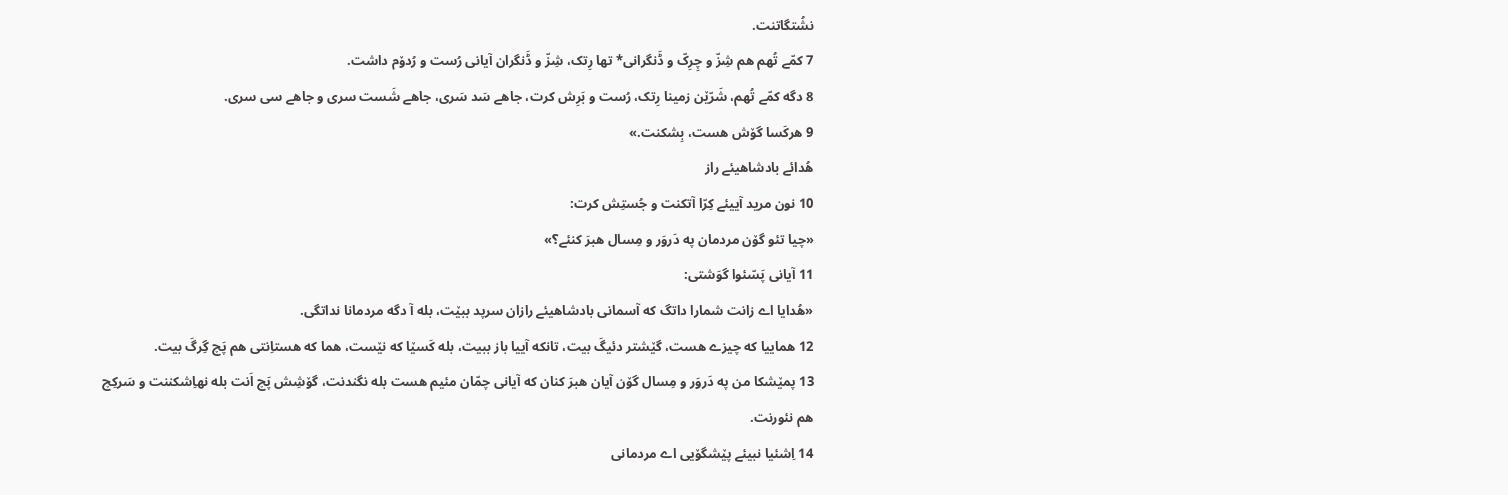نشُتگاتنت.
7 کمّے تُهم هم شِزّ و چِرِکّ و ڈَنگرانی* تها رِتک، شِزّ و ڈَنگران آیانی رُست و رُدۆم داشت.
8 دگه کمّے تُهم، شَرّێن زمینا رِتک، رُست و بَرِش کرت، جاهے سَد سَری، جاهے شَست سری و جاهے سی سری.
9 هرکَسا گۆش هست، بِشکنت.»
هُدائے بادشاهیئے راز
10 نون مرید آییئے کِرّا آتکنت و جُستِش کرت:
«چیا تئو گۆن مردمان په دَروَر و مِسال هبرَ کنئے؟»
11 آیانی پَسّئوا گوَشتی:
«هُدایا اے زانت شمارا داتگ که آسمانی بادشاهیئے رازان سرپد ببێت، بله آ دگه مردمانا نداتگی.
12 هماییا که چیزے هست، گێشتر دئیگَ بیت، تانکه آییا باز ببیت، بله کَسێا که نێست، هما که هستاِنتی هم پَچ گِرگَ بیت.
13 پمێشکا من په دَروَر و مِسال گۆن آیان هبرَ کنان که آیانی چمّان مئیم هست بله نگندنت، گۆشِش پَچ اَنت بله نهاِشکننت و سَرکِچ هم نئورنت.
14 اِشئیا نبیئے پێشگۆیی اے مردمانی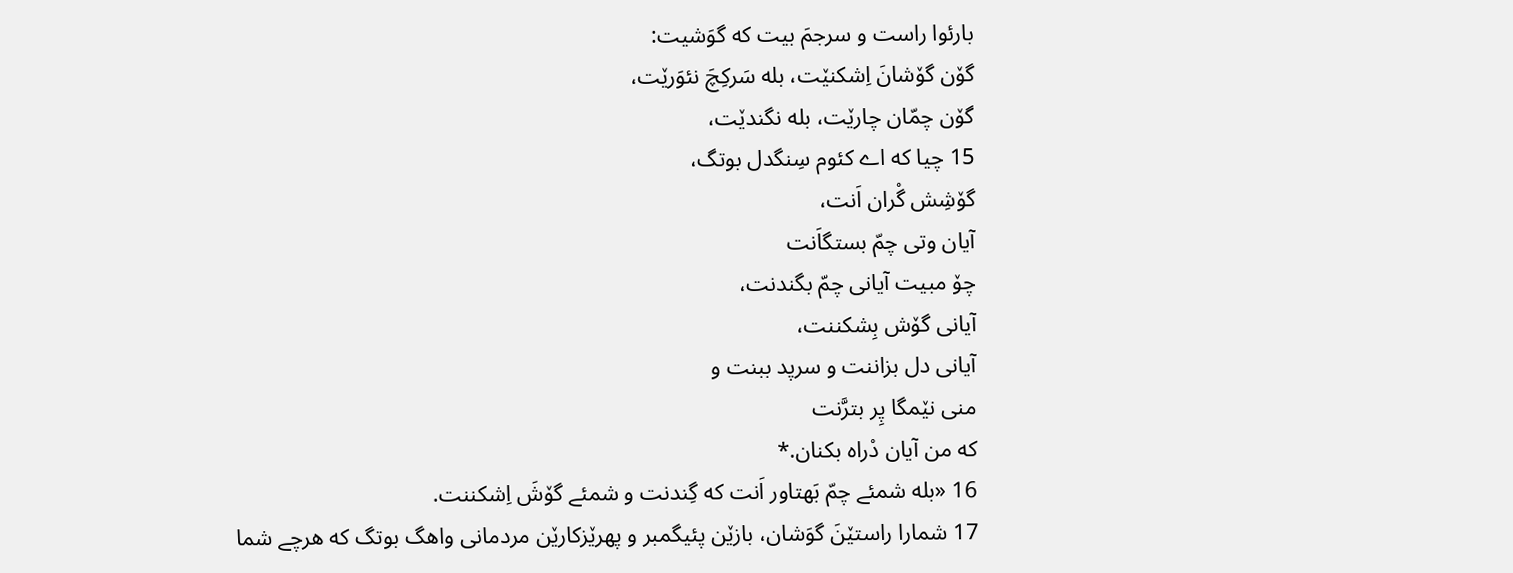بارئوا راست و سرجمَ بیت که گوَشیت:
گۆن گۆشانَ اِشکنێت، بله سَرکِچَ نئوَرێت،
گۆن چمّان چارێت، بله نگندێت،
15 چیا که اے کئوم سِنگدل بوتگ،
گۆشِش گْران اَنت،
آیان وتی چمّ بستگاَنت
چۆ مبیت آیانی چمّ بگندنت،
آیانی گۆش بِشکننت،
آیانی دل بزاننت و سرپد ببنت و
منی نێمگا پِر بترَّنت
که من آیان دْراه بکنان.*
16 «بله شمئے چمّ بَهتاور اَنت که گِندنت و شمئے گۆشَ اِشکننت.
17 شمارا راستێنَ گوَشان، بازێن پئیگمبر و پهرێزکارێن مردمانی واهگ بوتگ که هرچے شما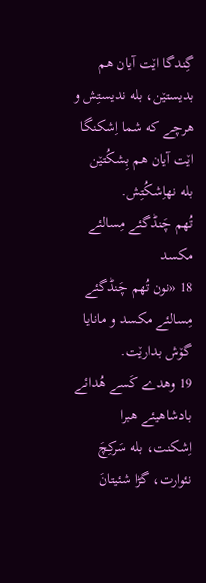گِندگا اێت آیان هم بدیستێن، بله ندیستِش و هرچے که شما اِشکنگا اێت آیان هم بِشکُتێن بله نهاِشکُتِش.
تُهم چَنڈگئے مِسالئے مکسد
18 «نون تُهم چَنڈگئے مِسالئے مکسد و مانایا گۆش بدارێت.
19 وهدے کَسے هُدائے بادشاهیئے هبرا اِشکنت، بله سَرکِچَ نئوارت، گڑا شئیتانَ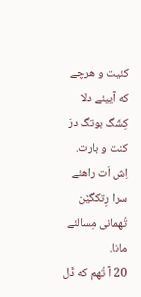کئیت و هرچے که آییئے دلا کِشَگ بوتگ درَ کنت و بارت.
اِش اَت راهئے سرا رِتکگێن تُهمانی مِسالئے مانا.
20 آ تُهم که ڈَل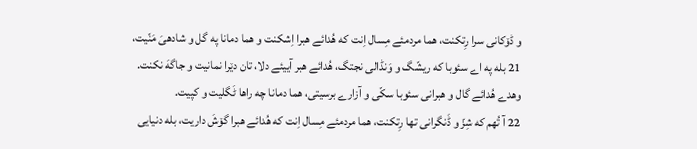و ڈۆکانی سرا رِتکنت، هما مردمئے مِسال اِنت که هُدائے هبرا اِشکنت و هما دمانا په گل و شادهیَ مَنّیت،
21 بله په اے سئوبا که ریشّگ و وَنڈالی نجتگ، هُدائے هبر آییئے دلا، تان دێرا نمانیت و جاگهَ نکنت.
وهدے هُدائے گال و هبرانی سئوبا سکّی و آزارے برسیتی، هما دمانا چه راها ٹَگلیت و کپیت.
22 آ تُهم که شِزّ و ڈَنگرانی تها رِتکنت، هما مردمئے مِسال اِنت که هُدائے هبرا گۆشَ داریت، بله دنیایی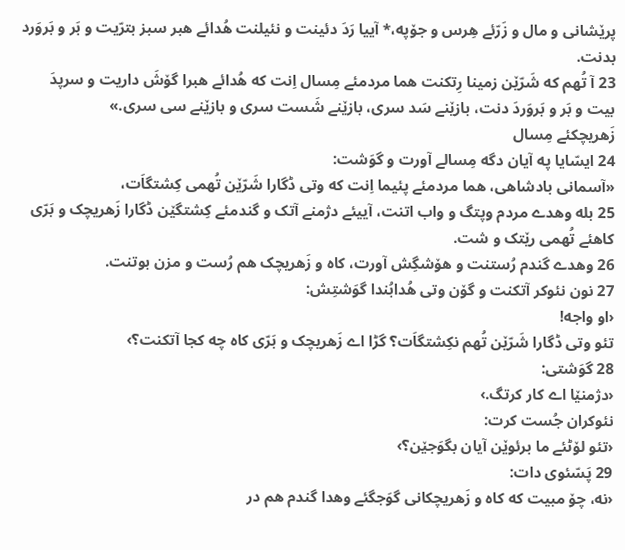پرێشانی و مال و زَرّئے هِرس و جۆپه،* آییا رَدَ دئینت و نئیلنت هُدائے هبر سبز بترّیت و بَر و بَروَرد بدنت.
23 آ تُهم که شَرّێن زمینا رِتکنت هما مردمئے مِسال اِنت که هُدائے هبرا گۆشَ داریت و سرپدَ بیت و بَر و بَروَردَ دنت، بازێنے سَد سری، بازێنے شَست سری و بازێنے سی سری.»
زَهریچکئے مِسال
24 ایسّایا په آیان دگه مِسالے آورت و گوَشت:
«آسمانی بادشاهی، هما مردمئے پئیما اِنت که وتی ڈگارا شَرّێن تُهمی کِشتگاَت،
25 بله وهدے مردم وپتگ و واب اتنت، آییئے دژمنے آتک و گندمئے کِشتگێن ڈگارا زَهریچک و بَرّی کاهئے تُهمی رێتک و شت.
26 وهدے گندم رُستنت و هۆشگِش آورت، کاه و زَهریچک هم رُست و مزن بوتنت.
27 نون نئوکر آتکنت و گۆن وتی هُدابُندا گوَشتِش:
‹او واجه!
تئو وتی ڈگارا شَرّێن تُهم نکِشتگاَت؟ گڑا اے زَهریچک و بَرّی کاه چه کجا آتکنت؟›
28 گوَشتی:
‹دژمنێا اے کار کرتگ.›
نئوکران جُست کرت:
‹تئو لۆٹئے ما برئوێن آیان بگوَجێن؟›
29 پَسّئوی دات:
‹نه، چۆ مبیت که کاه و زَهریچکانی گوَجگئے وهدا گندم هم در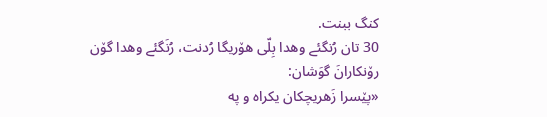کنگ ببنت.
30 تان رُنگئے وهدا بِلّی هۆریگا رُدنت، رُنَگئے وهدا گۆن رۆنکارانَ گوَشان:
«پێسرا زَهریچکان یکراه و په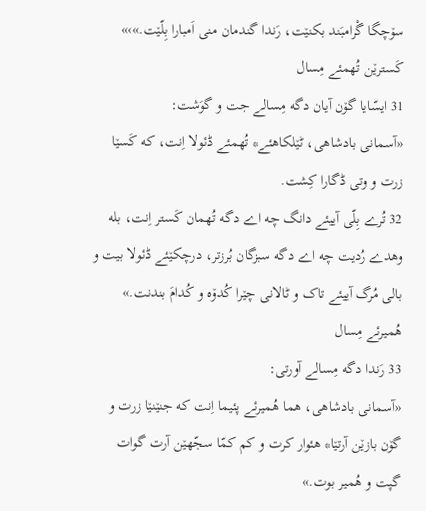سۆچگا گْرامبَند بکنێت، رَندا گندمان منی اَمبارا بِلّێت.»›»
کَسترێن تُهمئے مِسال
31 ایسّایا گۆن آیان دگه مِسالے جت و گوَشت:
«آسمانی بادشاهی، ٹێلکاهئے* تُهمئے ڈئولا اِنت، که کَسێا زرت و وتی ڈگارا کِشت.
32 تُرے بِلّی آییئے دانگ چه اے دگه تُهمان کَستر اِنت، بله وهدے رُدیت چه اے دگه سبزگان بُرزتر، درچکێئے ڈئولا بیت و بالی مُرگ آییئے تاک و ٹالانی چێرا کُدۆه و کُدامَ بندنت.»
هُمیرئے مِسال
33 رَندا دگه مِسالے آورتی:
«آسمانی بادشاهی، هما هُمیرئے پئیما اِنت که جنێنێا زرت و گۆن بازێن آرتێا* هئوار کرت و کم کمّا سجّهێن آرت گوات گپت و هُمیر بوت.»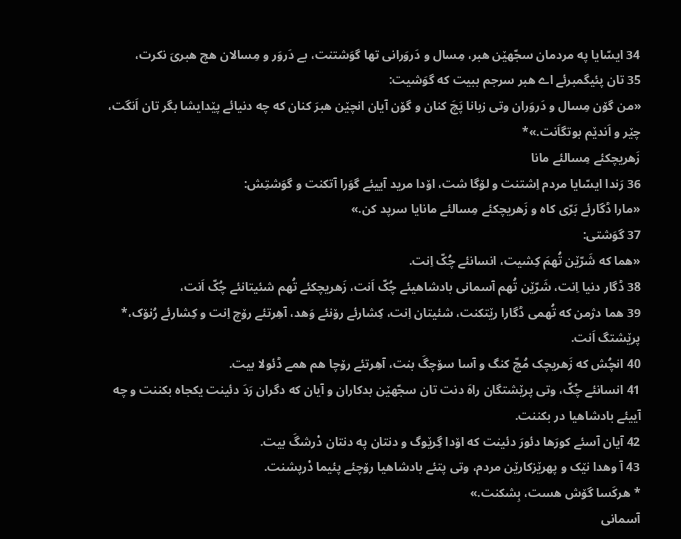34 ایسّایا په مردمان سجّهێن هبر، مِسال و دَروَرانی تها گوَشتنت، بے دَروَر و مِسالان هچ هبریَ نکرت،
35 تان پئیگمبرئے اے هبر سرجم ببیت که گوَشیت:
«من گۆن مِسال و دَروَران وتی زبانا پَچَ کنان و گۆن آیان انچێن هبرَ کنان که چه دنیائے پێدایشا بگر تان اَنگت، چێر و اَندێم بوتگاَنت.»*
زَهریچکئے مِسالئے مانا
36 رَندا ایسّایا مردم اِشتنت و لۆگا شت، اۆدا مرید آییئے گوَرا آتکنت و گوَشتِش:
«مارا ڈگارئے بَرّی کاه و زَهریچکئے مِسالئے مانایا سرپد کن.»
37 گوَشتی:
«هما که شَرّێن تُهمَ کِشیت، انسانئے چُکّ اِنت.
38 ڈگار دنیا اِنت، شَرّێن تُهم آسمانی بادشاهیئے چُکّ اَنت، زَهریچکئے تُهم شئیتانئے چُکّ اَنت،
39 هما دژمن که تُهمی ڈگارا رێتکنت، شئیتان اِنت، کِشارئے رۆنئے وَهد، آهِرتئے رۆچ اِنت و کِشارئے رُنۆک،* پرێشتگ اَنت.
40 انچُش که زَهریچک مُچّ کنگ و آسا سۆچگَ بنت، آهِرتئے رۆچا هم همے ڈئولا بیت.
41 انسانئے چُکّ، وتی پرێشتگان راهَ دنت تان سجّهێن بدکاران و آیان که دگران رَدَ دئینت یکجاه بکننت و چه آییئے بادشاهیا در بکننت.
42 آیان آسئے کورَها دئورَ دئینت که اۆدا گِرێوگ و دنتان په دنتان دْرشگَ بیت.
43 آ وهدا نێک و پهرێزکارێن مردم، وتی پتئے بادشاهیا رۆچئے پئیما دْرپشنت.
* هرکَسا گۆش هست، بِشکنت.»
آسمانی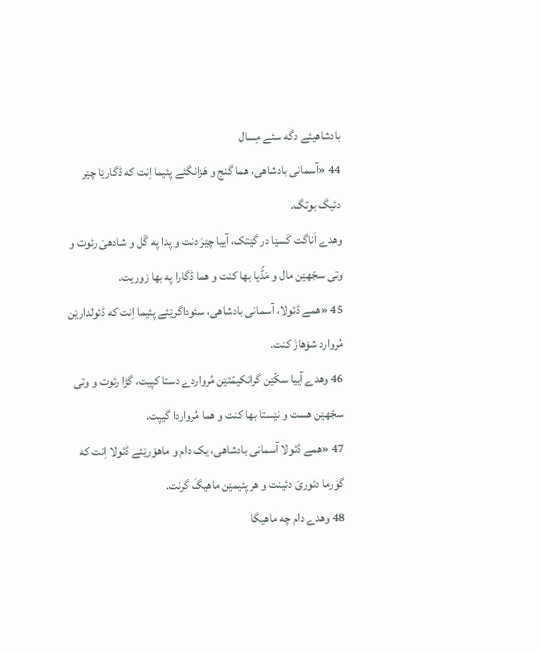بادشاهیئے دگه سئے مِسال
44 «آسمانی بادشاهی، هما گنج و هَزانگئے پئیما اِنت که ڈگارێا چێر دئیگ بوتگ.
وهدے اَناگت کَسێا در گێتک، آییا چێرَ دنت و پدا په گَل و شادهیَ رئوت و وتی سجّهێن مال و مَڈّیا بها کنت و هما ڈگارا په بها زوریت.
45 «همے ڈئولا، آسمانی بادشاهی، سئوداگرێئے پئیما اِنت که ڈئولدارێن مُروارد شۆهازَ کنت.
46 وهدے آییا سکّێن گرانکیمّتێن مُرواردے دستا کپیت، گڑا رئوت و وتی سجّهێن هست و نێستا بها کنت و هما مُرواردا گیپت.
47 «همے ڈئولا آسمانی بادشاهی، یک دام و ماهۆرێئے ڈئولا اِنت که گوَرما دئوریَ دئینت و هر پئیمێن ماهیگَ گرنت.
48 وهدے دام چه ماهیگا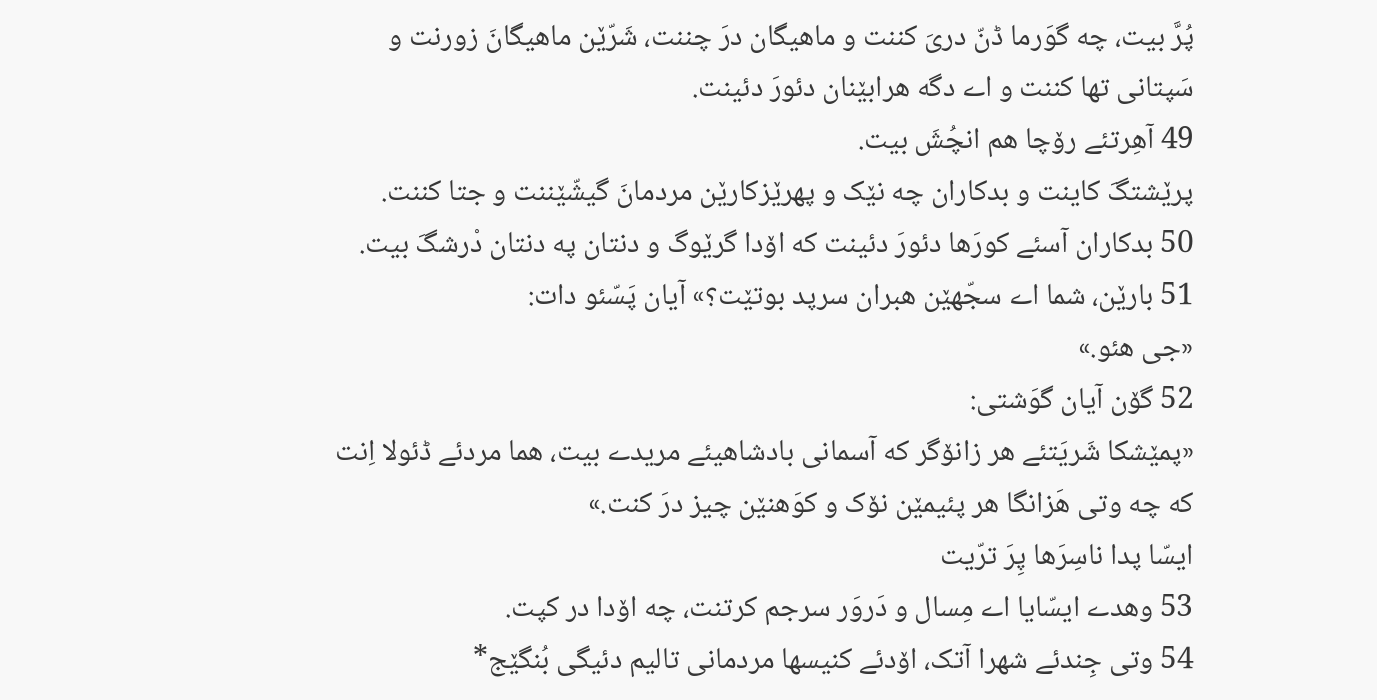پُرَّ بیت، چه گوَرما ڈنّ دریَ کننت و ماهیگان درَ چننت، شَرّێن ماهیگانَ زورنت و سَپتانی تها کننت و اے دگه هرابێنان دئورَ دئینت.
49 آهِرتئے رۆچا هم انچُشَ بیت.
پرێشتگَ کاینت و بدکاران چه نێک و پهرێزکارێن مردمانَ گیشّێننت و جتا کننت.
50 بدکاران آسئے کورَها دئورَ دئینت که اۆدا گرێوگ و دنتان په دنتان دْرشگَ بیت.
51 بارێن، شما اے سجّهێن هبران سرپد بوتێت؟» آیان پَسّئو دات:
«جی هئو.»
52 گۆن آیان گوَشتی:
«پمێشکا شَریَتئے هر زانۆگر که آسمانی بادشاهیئے مریدے بیت، هما مردئے ڈئولا اِنت که چه وتی هَزانگا هر پئیمێن نۆک و کوَهنێن چیز درَ کنت.»
ایسّا پدا ناسِرَها پِرَ ترّیت
53 وهدے ایسّایا اے مِسال و دَروَر سرجم کرتنت، چه اۆدا در کپت.
54 وتی جِندئے شهرا آتک، اۆدئے کنیسها مردمانی تالیم دئیگی بُنگێج*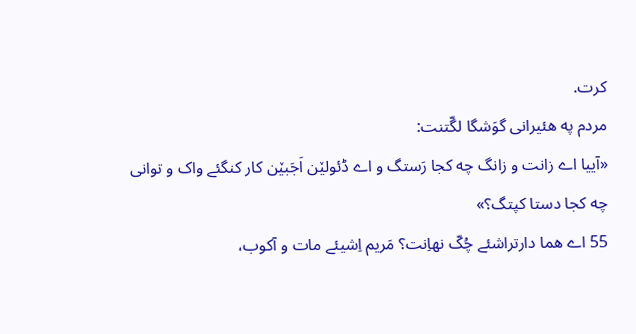کرت.
مردم په هئیرانی گوَشگا لگّتنت:
«آییا اے زانت و زانگ چه کجا رَستگ و اے ڈئولێن اَجَبێن کار کنگئے واک و توانی چه کجا دستا کپتگ؟»
55 اے هما دارتراشئے چُکّ نهاِنت؟ مَریم اِشیئے مات و آکوب،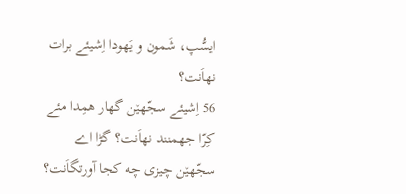ایسُّپ، شَمون و یَهودا اِشیئے برات نهاَنت؟
56 اِشیئے سجّهێن گهار همِدا مئے کِرّا جهمنند نهاَنت؟ گڑا اے سجّهێن چیزی چه کجا آورتگاَنت؟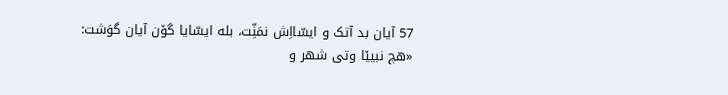57 آیان بد آتک و ایسّااِش نمَنِّت، بله ایسّایا گۆن آیان گوَشت:
«هچ نبیێا وتی شهر و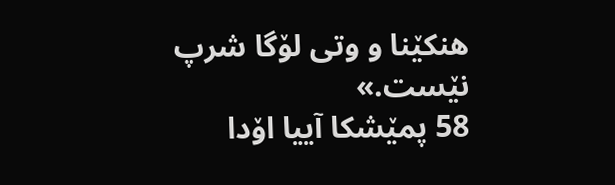هنکێنا و وتی لۆگا شرپ نێست.»
58 پمێشکا آییا اۆدا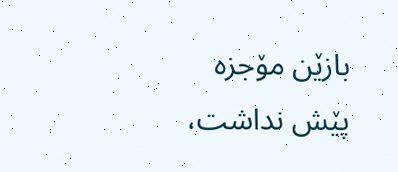بازێن مۆجزه پێش نداشت،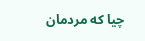چیا که مردمان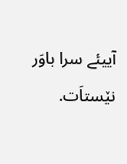آییئے سرا باوَر نێستاَت.